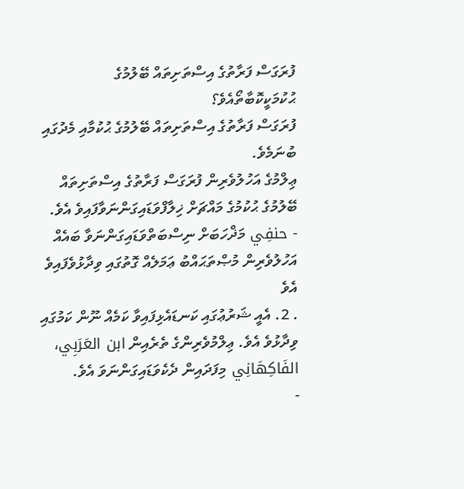ފުރަގަސް ފަރާތުގެ އިސްތަށިތައް ބޭލުމުގެ ޙުކުމަކީކޮބާތޯއެވެ؟
ފުރަގަސް ފަރާތުގެ އިސްތަށިތައް ބޭލުމުގެ ޙުކުމާއި މެދުގައި ބުނަމެވެ.
ޢިލްމުގެ އަހުލުވެރިން ފުރަގަސް ފަރާތުގެ އިސްތަށިތައް ބޭލުމުގެ ޙުކުމުގެ މައްޗަށް ޚިލާފްވަޑައިގަންނަވާފައިވެ އެވެ.
- حنفِي މަޛްހަބަށް ނިސްބަތްވަޑައިގަންނަވާ ބައެއް އަހުލުވެރިން މުޞްތަޙައްބު ޢަމަލެއް ގޮތުގައި ވިދާޅުވެފައިވެ އެވެ
. 2. އެއީ ޝަރުޢުގައި ކަނޑައެޅިފައިވާ ކަމެއް ނޫން ކަމުގައި ވިދާޅުވެ އެވެ. ޢިލްމުވެރިންގެ ތެރެއިން ابن العَرَبِي، الفَاكِهَانِي މިފަދައިން ދެކެވަޑައިގަންނަވަ އެވެ.
-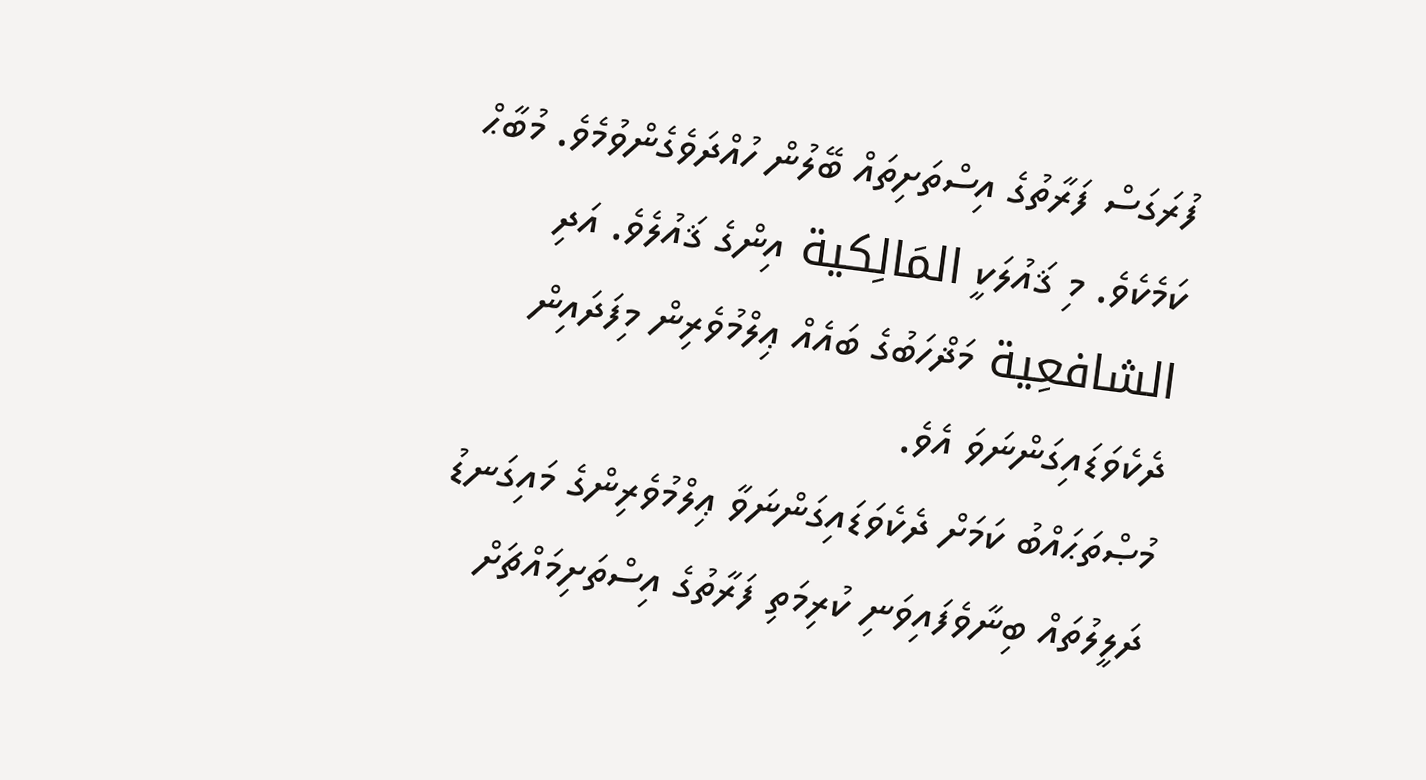ފުރަގަސް ފަރާތުގެ އިސްތަށިތައް ބޭލުން ހުއްދަވެގެންވުމެވެ. މުބާޙް ކަމެކެވެ. މި ޤައުލަކީ المَالِكية އިންގެ ޤައުލެވެ. އަދި الشافعِية މަޛްހަބުގެ ބައެއް ޢިލްމުވެރިން މިފަދައިން ދެކެވަޑައިގަންނަވަ އެވެ.
މުޞްތަޙައްބު ކަމަށް ދެކެވަޑައިގަންނަވާ ޢިލްމުވެރިންގެ މައިގަނޑު ދަލީލުތައް ބިނާވެފައިވަނި ކުރިމަތި ފަރާތުގެ އިސްތަށިމައްޗަށް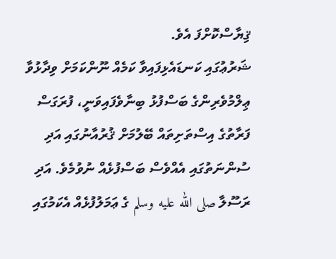ޤިޔާސްކޮށްފަ އެވެ.
ޝަރުޢުގައި ކަނޑައެޅިފައިވާ ކަމެއް ނޫންކަމަށް ވިދާޅުވާ ޢިލްމުވެރިންގެ ބަސްފުޅު ބިނާވެފައިވަނީ، ފުރަގަސް ފަރާތުގެ އިސްތަށިތައް ބޭލުމަށް ޤުރުއާނުގައި އަދި ސުންނަތުގައި އެއްވެސް ބަސްފުޅެއް ނުވުމެވެ. އަދި ރަސޫލާ صلى الله عليه وسلم ގެ ޢަމަލުފުޅެއް އެކަމުގައި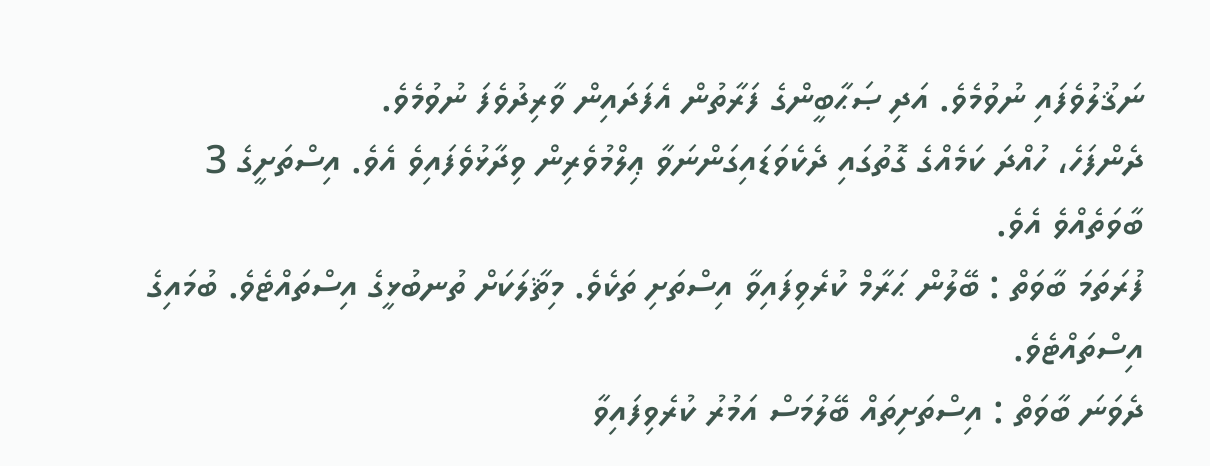ނަޤުލުވެފައި ނުވުމެވެ. އަދި ޞަޙާބީންގެ ފަރާތުން އެފަދައިން ވާރިދުވެފަ ނުވުމެވެ.
ދެންފަހެ، ހުއްދަ ކަމެއްގެ ގޮތުގައި ދެކެވަޑައިގަންނަވާ ޢިލްމުވެރިން ވިދާޅުވެފައިވެ އެވެ. އިސްތަށީގެ 3 ބާވަތެއްވެ އެވެ.
ފުރަތަމަ ބާވަތް : ބޭލުން ޙަރާމް ކުރެވިފައިވާ އިސްތަށި ތަކެވެ. މިޘާލަކަށް ތުނބުޅީގެ އިސްތައްޓެވެ. ބުމައިގެ އިސްތައްޓެވެ.
ދެވަނަ ބާވަތް : އިސްތަށިތައް ބޭލުމަސް އަމުރު ކުރެވިފައިވާ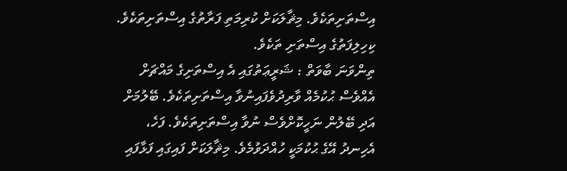އިސްތަށިތަކެވެ. މިޘާލަކަށް ކުރިމަތި ފަރާތުގެ އިސްތަށިތަކެވެ. ކިހިލިފަތުގެ އިސްތަށި ތަކެވެ.
ތިންވަނަ ބާވަތް : ޝަރީޢަތުގައި އެ އިސްތަށިގެ މައްޗަށް އެއްވެސް ޙުކުމެއް ވާރިދުވެފައިނުވާ އިސްތަށިތަކެވެ. ބޭލުމަށް އަދި ބޭލުން ނަހީކޮށްވެސް ނުވާ އިސްތަށިތަކެވެ. ފަހެ، އެހިނދު އޭގެ ޙުކުމަކީ ހުއްދަވުމެވެ. މިޘާލަކަށް ފައިގައި ފަޅާފައި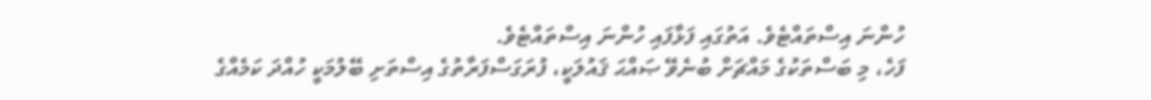ހުންނަ އިސްތައްޓެވެ. އަތުގައި ފަޅާފައި ހުންނަ އިސްތައްޓެވެ.
ފަހެ، މި ބަސްތަކުގެ މައްޗަށް ބުނެވޭ ޞައްޙަ ޤައުލަކީ، ފުރަގަސްފަރާތުގެ އިސްތަށި ބޭލުމަކީ ހުއްދަ ކަމެއްގެ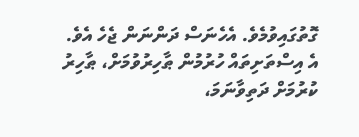ގޮތުގައިވުމެވެ. އެހެނަސް ދަންނަން ޖެހެ އެވެ.
އެ އިސްތަށިތައް ހުރުމުން ޠާހިރުވުމަށް، ޠާހިރު ކުރުމަށް ދަތިވާނަމަ،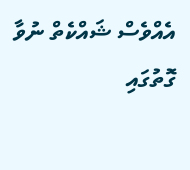އެއްވެސް ޝައްކެތް ނުވާ ގޮތުގައި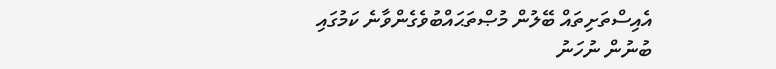އެއިސްތަށިތައް ބޭލުން މުޞްތަޙައްބުވެގެންވާނެ ކަމުގައި ބުނުން ނުހަނު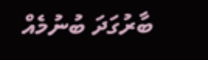ބާރުގަދަ ބުނުމެއް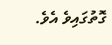ގޮތުގައިވެ އެވެ.